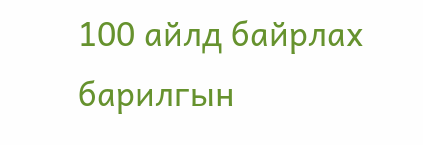100 айлд байрлах барилгын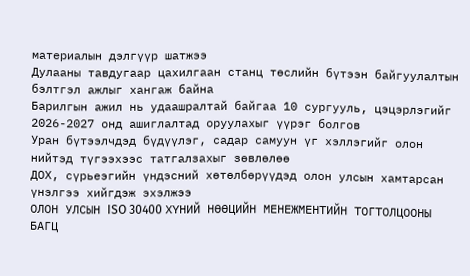материалын дэлгүүр шатжээ
Дулааны тавдугаар цахилгаан станц төслийн бүтээн байгуулалтын бэлтгэл ажлыг хангаж байна
Барилгын ажил нь удаашралтай байгаа 10 сургууль, цэцэрлэгийг 2026-2027 онд ашиглалтад оруулахыг үүрэг болгов
Уран бүтээлчдэд бүдүүлэг, садар самуун үг хэллэгийг олон нийтэд түгээхээс татгалзахыг зөвлөлөө
ДОХ, сүрьеэгийн үндэсний хөтөлбөрүүдэд олон улсын хамтарсан үнэлгээ хийгдэж эхэлжээ
ОЛОН УЛСЫН ISO 30400 ХҮНИЙ НӨӨЦИЙН МЕНЕЖМЕНТИЙН ТОГТОЛЦООНЫ БАГЦ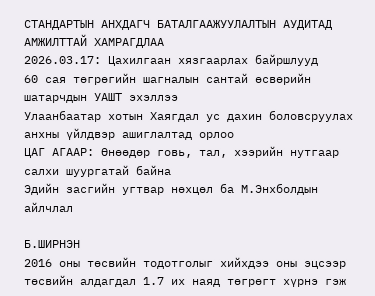СТАНДАРТЫН АНХДАГЧ БАТАЛГААЖУУЛАЛТЫН АУДИТАД АМЖИЛТТАЙ ХАМРАГДЛАА
2026.03.17: Цахилгаан хязгаарлах байршлууд
60 сая төгрөгийн шагналын сантай өсвөрийн шатарчдын УАШТ эхэллээ
Улаанбаатар хотын Хаягдал ус дахин боловсруулах анхны үйлдвэр ашиглалтад орлоо
ЦАГ АГААР: Өнөөдөр говь, тал, хээрийн нутгаар салхи шуургатай байна
Эдийн засгийн угтвар нөхцөл ба М.Энхболдын айлчлал

Б.ШИРНЭН
2016 оны төсвийн тодотголыг хийхдээ оны эцсээр төсвийн алдагдал 1.7 их наяд төгрөгт хүрнэ гэж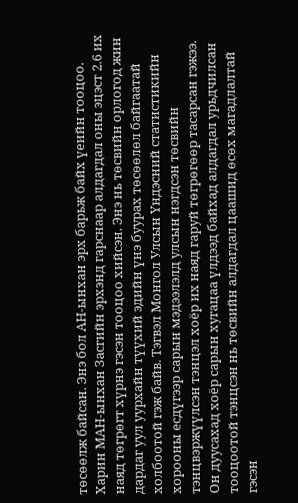төсөөлж байсан. Энэ бол АН-ынхан эрх барьж байх үеийн тооцоо. Харин МАН-ынхан Засгийн эрхэнд гарснаар алдагдал оны эцэст 2.6 их наяд төгрөгт хүрнэ гэсэн тооцоо хийсэн. Энэ нь төсвийн орлогод жин дардаг уул уурхайн түүхий эдийн үнэ буурах төсөөлөл байгаатай холбоотой гэж байв. Тэгвэл Монгол Улсын Үндэсний статистикийн хорооны есдүгээр сарын мэдээлэлд улсын нэгдсэн төсвийн тэнцвэржүүлсэн тэнцэл хоёр их наяд гаруй төгрөгөөр тасарсан гэжээ. Он дуусахад хоёр сарын хугацаа үлдээд байхад алдагдал урьдчилсан тооцоотой тэнцсэн нь төсвийн алдагдал цаашид өсөх магадлалтай гэсэн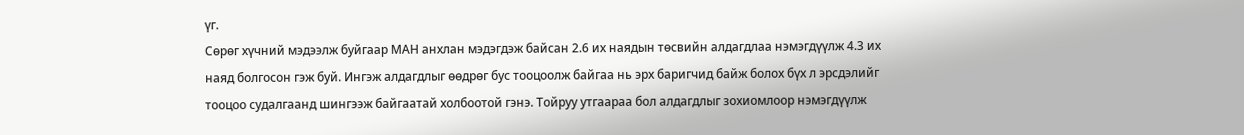үг.
Сөрөг хүчний мэдээлж буйгаар МАН анхлан мэдэгдэж байсан 2.6 их наядын төсвийн алдагдлаа нэмэгдүүлж 4.3 их наяд болгосон гэж буй. Ингэж алдагдлыг өөдрөг бус тооцоолж байгаа нь эрх баригчид байж болох бүх л эрсдэлийг тооцоо судалгаанд шингээж байгаатай холбоотой гэнэ. Тойруу утгаараа бол алдагдлыг зохиомлоор нэмэгдүүлж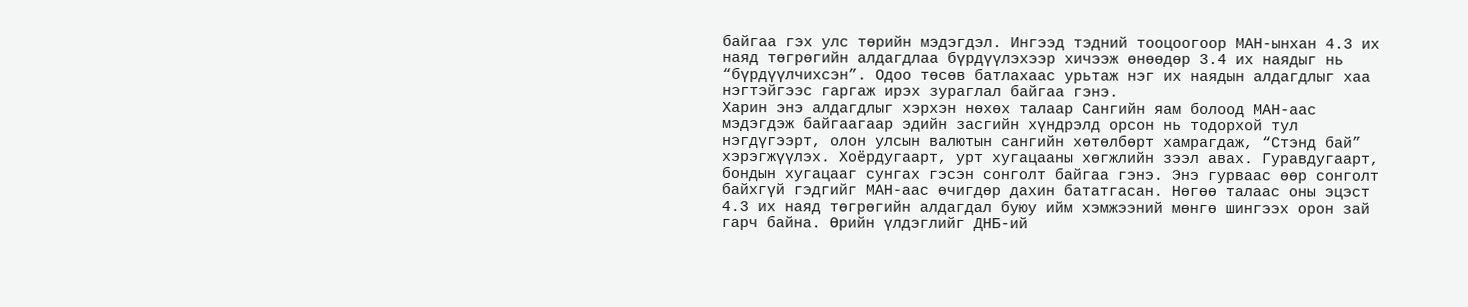байгаа гэх улс төрийн мэдэгдэл. Ингээд тэдний тооцоогоор МАН-ынхан 4.3 их наяд төгрөгийн алдагдлаа бүрдүүлэхээр хичээж өнөөдөр 3.4 их наядыг нь “бүрдүүлчихсэн”. Одоо төсөв батлахаас урьтаж нэг их наядын алдагдлыг хаа нэгтэйгээс гаргаж ирэх зураглал байгаа гэнэ.
Харин энэ алдагдлыг хэрхэн нөхөх талаар Сангийн яам болоод МАН-аас мэдэгдэж байгаагаар эдийн засгийн хүндрэлд орсон нь тодорхой тул нэгдүгээрт, олон улсын валютын сангийн хөтөлбөрт хамрагдаж, “Стэнд бай” хэрэгжүүлэх. Хоёрдугаарт, урт хугацааны хөгжлийн зээл авах. Гуравдугаарт, бондын хугацааг сунгах гэсэн сонголт байгаа гэнэ. Энэ гурваас өөр сонголт байхгүй гэдгийг МАН-аас өчигдөр дахин бататгасан. Нөгөө талаас оны эцэст 4.3 их наяд төгрөгийн алдагдал буюу ийм хэмжээний мөнгө шингээх орон зай гарч байна. Өрийн үлдэглийг ДНБ-ий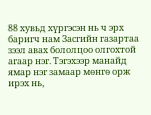88 хувьд хүргэсэн нь ч эрх баригч нам Засгийн газартаа зээл авах бололцоо олгохтой агаар нэг. Тэгэхээр манайд ямар нэг замаар мөнгө орж ирэх нь,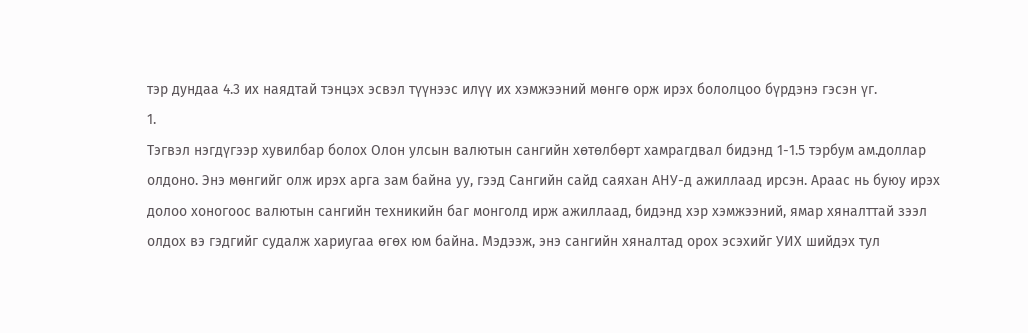тэр дундаа 4.3 их наядтай тэнцэх эсвэл түүнээс илүү их хэмжээний мөнгө орж ирэх бололцоо бүрдэнэ гэсэн үг.
1.
Тэгвэл нэгдүгээр хувилбар болох Олон улсын валютын сангийн хөтөлбөрт хамрагдвал бидэнд 1-1.5 тэрбум ам.доллар олдоно. Энэ мөнгийг олж ирэх арга зам байна уу, гээд Сангийн сайд саяхан АНУ-д ажиллаад ирсэн. Араас нь буюу ирэх долоо хоногоос валютын сангийн техникийн баг монголд ирж ажиллаад, бидэнд хэр хэмжээний, ямар хяналттай зээл олдох вэ гэдгийг судалж хариугаа өгөх юм байна. Мэдээж, энэ сангийн хяналтад орох эсэхийг УИХ шийдэх тул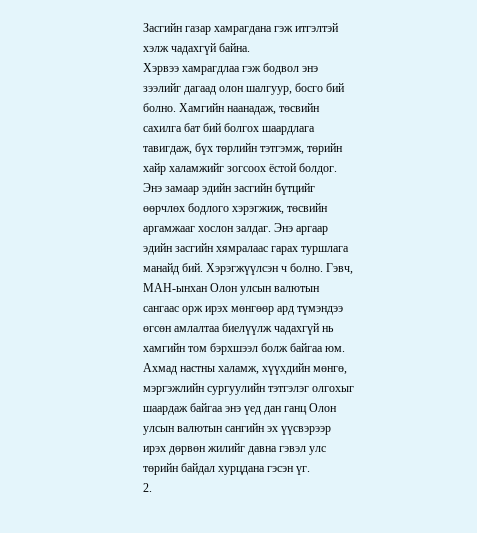Засгийн газар хамрагдана гэж итгэлтэй хэлж чадахгүй байна.
Хэрвээ хамрагдлаа гэж бодвол энэ зээлийг дагаад олон шалгуур, босго бий болно. Хамгийн наанадаж, төсвийн сахилга бат бий болгох шаардлага тавигдаж, бүх төрлийн тэтгэмж, төрийн хайр халамжийг зогсоох ёстой болдог. Энэ замаар эдийн засгийн бүтцийг өөрчлөх бодлого хэрэгжиж, төсвийн аргамжааг хослон залдаг. Энэ аргаар эдийн засгийн хямралаас гарах туршлага манайд бий. Хэрэгжүүлсэн ч болно. Гэвч, МАН-ынхан Олон улсын валютын сангаас орж ирэх мөнгөөр ард түмэндээ өгсөн амлалтаа биелүүлж чадахгүй нь хамгийн том бэрхшээл болж байгаа юм. Ахмад настны халамж, хүүхдийн мөнгө, мэргэжлийн сургуулийн тэтгэлэг олгохыг шаардаж байгаа энэ үед дан ганц Олон улсын валютын сангийн эх үүсвэрээр ирэх дөрвөн жилийг давна гэвэл улс төрийн байдал хурцдана гэсэн үг.
2.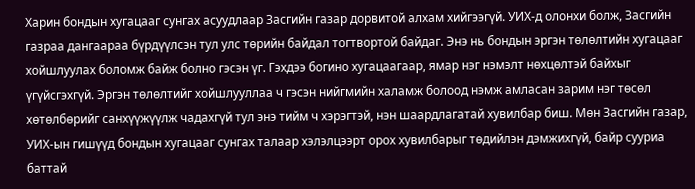Харин бондын хугацааг сунгах асуудлаар Засгийн газар дорвитой алхам хийгээгүй. УИХ-д олонхи болж, Засгийн газраа дангаараа бүрдүүлсэн тул улс төрийн байдал тогтвортой байдаг. Энэ нь бондын эргэн төлөлтийн хугацааг хойшлуулах боломж байж болно гэсэн үг. Гэхдээ богино хугацаагаар, ямар нэг нэмэлт нөхцөлтэй байхыг үгүйсгэхгүй. Эргэн төлөлтийг хойшлууллаа ч гэсэн нийгмийн халамж болоод нэмж амласан зарим нэг төсөл хөтөлбөрийг санхүүжүүлж чадахгүй тул энэ тийм ч хэрэгтэй, нэн шаардлагатай хувилбар биш. Мөн Засгийн газар, УИХ-ын гишүүд бондын хугацааг сунгах талаар хэлэлцээрт орох хувилбарыг төдийлэн дэмжихгүй, байр сууриа баттай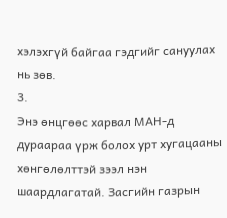хэлэхгүй байгаа гэдгийг сануулах нь зөв.
3.
Энэ өнцгөөс харвал МАН-д дураараа үрж болох урт хугацааны хөнгөлөлттэй зээл нэн шаардлагатай. Засгийн газрын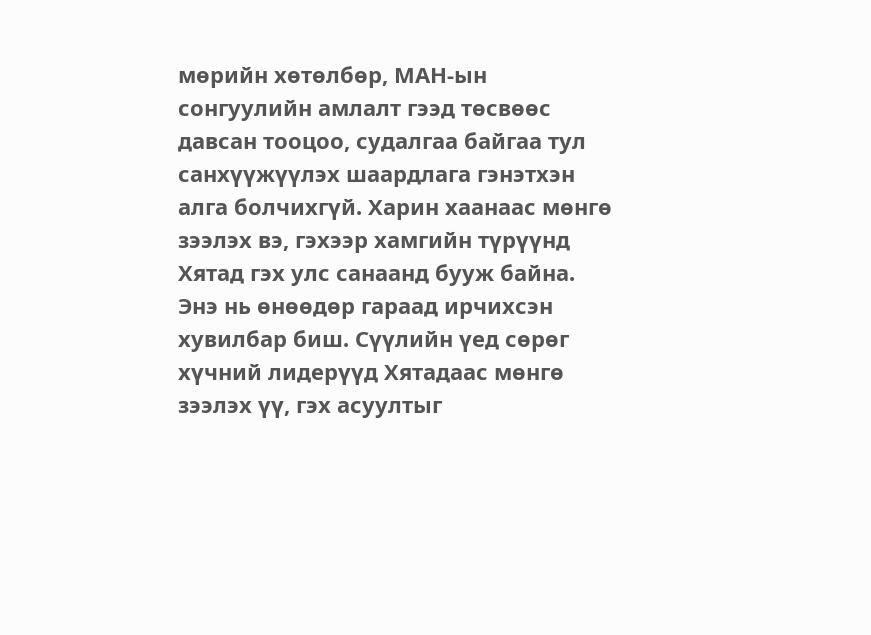мөрийн хөтөлбөр, МАН-ын сонгуулийн амлалт гээд төсвөөс давсан тооцоо, судалгаа байгаа тул санхүүжүүлэх шаардлага гэнэтхэн алга болчихгүй. Харин хаанаас мөнгө зээлэх вэ, гэхээр хамгийн түрүүнд Хятад гэх улс санаанд бууж байна.
Энэ нь өнөөдөр гараад ирчихсэн хувилбар биш. Сүүлийн үед сөрөг хүчний лидерүүд Хятадаас мөнгө зээлэх үү, гэх асуултыг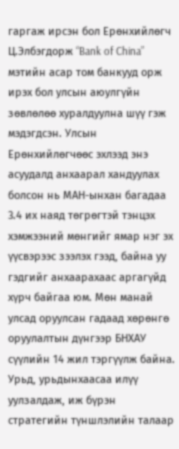гаргаж ирсэн бол Ерөнхийлөгч Ц.Элбэгдорж “Bank of China” мэтийн асар том банкууд орж ирэх бол улсын аюулгүйн зөвлөлөө хуралдуулна шүү гэж мэдэгдсэн. Улсын Ерөнхийлөгчөөс эхлээд энэ асуудалд анхаарал хандуулах болсон нь МАН-ынхан багадаа 3.4 их наяд төгрөгтэй тэнцэх хэмжээний мөнгийг ямар нэг эх үүсвэрээс зээлэх гээд, байна уу гэдгийг анхаарахаас аргагүйд хүрч байгаа юм. Мөн манай улсад оруулсан гадаад хөрөнгө оруулалтын дүнгээр БНХАУ сүүлийн 14 жил тэргүүлж байна. Урьд, урьдынхаасаа илүү уулзалдаж, иж бүрэн стратегийн түншлэлийн талаар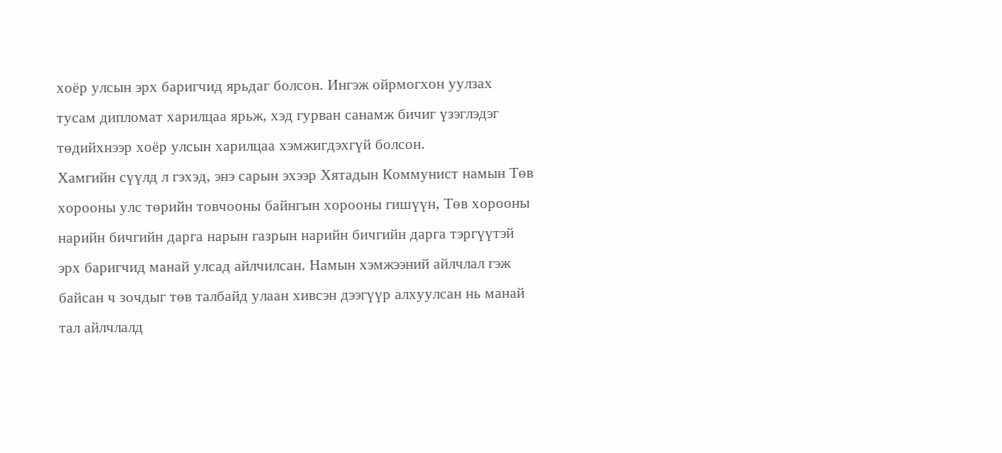хоёр улсын эрх баригчид ярьдаг болсон. Ингэж ойрмогхон уулзах тусам дипломат харилцаа ярьж, хэд гурван санамж бичиг үзэглэдэг төдийхнээр хоёр улсын харилцаа хэмжигдэхгүй болсон.
Хамгийн сүүлд л гэхэд, энэ сарын эхээр Хятадын Коммунист намын Төв хорооны улс төрийн товчооны байнгын хорооны гишүүн, Төв хорооны нарийн бичгийн дарга нарын газрын нарийн бичгийн дарга тэргүүтэй эрх баригчид манай улсад айлчилсан. Намын хэмжээний айлчлал гэж байсан ч зочдыг төв талбайд улаан хивсэн дээгүүр алхуулсан нь манай тал айлчлалд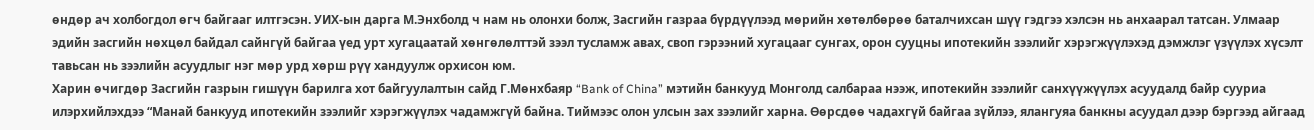өндөр ач холбогдол өгч байгааг илтгэсэн. УИХ-ын дарга М.Энхболд ч нам нь олонхи болж, Засгийн газраа бүрдүүлээд мөрийн хөтөлбөрөө баталчихсан шүү гэдгээ хэлсэн нь анхаарал татсан. Улмаар эдийн засгийн нөхцөл байдал сайнгүй байгаа үед урт хугацаатай хөнгөлөлттэй зээл тусламж авах, своп гэрээний хугацааг сунгах, орон сууцны ипотекийн зээлийг хэрэгжүүлэхэд дэмжлэг үзүүлэх хүсэлт тавьсан нь зээлийн асуудлыг нэг мөр урд хөрш рүү хандуулж орхисон юм.
Харин өчигдөр Засгийн газрын гишүүн барилга хот байгуулалтын сайд Г.Мөнхбаяр “Bank of China” мэтийн банкууд Монголд салбараа нээж, ипотекийн зээлийг санхүүжүүлэх асуудалд байр сууриа илэрхийлэхдээ “Манай банкууд ипотекийн зээлийг хэрэгжүүлэх чадамжгүй байна. Тиймээс олон улсын зах зээлийг харна. Өөрсдөө чадахгүй байгаа зүйлээ, ялангуяа банкны асуудал дээр бэргээд айгаад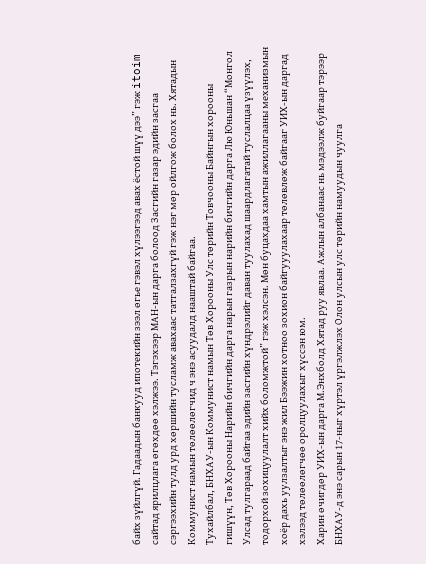байх зүйлгүй. Гадаадын банкууд ипотекийн зээл өгье гэвэл хүлээгээд авах ёстой шүү дээ” гэж itoim сайтад ярилцлага өгөхдөө хэлжээ. Тэгэхээр МАН-ын дарга болоод Засгийн газар эдийн засгаа сэргээхийн тулд урд хөршийн тусламж авахаас татгалзахгүй гэж нэг мөр ойлгож болох нь. Хятадын Коммунист намын төлөөлөгчид ч энэ асуудалд нааштай байгаа.
Тухайлбал, БНХАУ-ын Коммунист намын Төв Хорооны Улс төрийн Товчооны Байнгын хорооны гишүүн, Төв Хорооны Нарийн бичгийн дарга нарын газрын нарийн бичгийн дарга Лю Юньшан “Монгол Улсад тулгараад байгаа эдийн засгийн хүндрэлийг даван туулахад шаардлагатай туслалцаа үзүүлэх, тодорхой зохицуулалт хийх боломжтой” гэж хэлсэн. Мөн буцахдаа хамтын ажиллагааны механизмын хоёр дахь уулзалтыг энэ жил Бээжин хотноо зохион байгууулахаар төлөвлөж байгааг УИХ-ын даргад хэлээд төлөөлөгчөө оролцуулахыг хүссэн юм.
Харин өчигдөр УИХ-ын дарга М.Энхболд Хятад руу явлаа. Ажлын албанаас нь мэдээлж буйгаар тэрээр БНХАУ-д энэ сарын 17-ныг хүртэл үргэлжлэх Олон улсын улс төрийн намуудын чуулга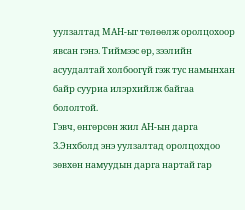уулзалтад МАН-ыг төлөөлж оролцохоор явсан гэнэ. Тиймээс өр, зээлийн асуудалтай холбоогүй гэж тус намынхан байр сууриа илэрхийлж байгаа бололтой.
Гэвч, өнгөрсөн жил АН-ын дарга З.Энхболд энэ уулзалтад оролцохдоо зөвхөн намуудын дарга нартай гар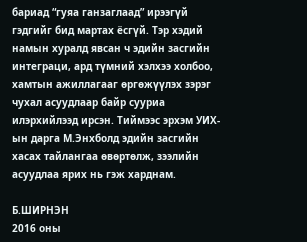бариад “гуяа ганзаглаад” ирээгүй гэдгийг бид мартах ёсгүй. Тэр хэдий намын хуралд явсан ч эдийн засгийн интеграци, ард түмний хэлхээ холбоо, хамтын ажиллагааг өргөжүүлэх зэрэг чухал асуудлаар байр сууриа илэрхийлээд ирсэн. Тиймээс эрхэм УИХ-ын дарга М.Энхболд эдийн засгийн хасах тайлангаа өвөртөлж, зээлийн асуудлаа ярих нь гэж харднам.

Б.ШИРНЭН
2016 оны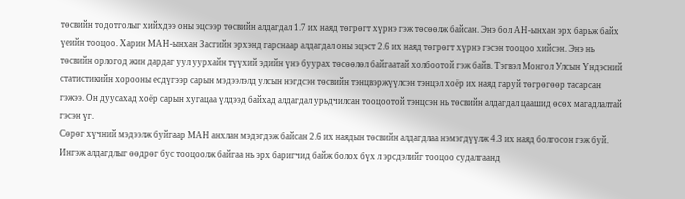төсвийн тодотголыг хийхдээ оны эцсээр төсвийн алдагдал 1.7 их наяд төгрөгт хүрнэ гэж төсөөлж байсан. Энэ бол АН-ынхан эрх барьж байх үеийн тооцоо. Харин МАН-ынхан Засгийн эрхэнд гарснаар алдагдал оны эцэст 2.6 их наяд төгрөгт хүрнэ гэсэн тооцоо хийсэн. Энэ нь төсвийн орлогод жин дардаг уул уурхайн түүхий эдийн үнэ буурах төсөөлөл байгаатай холбоотой гэж байв. Тэгвэл Монгол Улсын Үндэсний статистикийн хорооны есдүгээр сарын мэдээлэлд улсын нэгдсэн төсвийн тэнцвэржүүлсэн тэнцэл хоёр их наяд гаруй төгрөгөөр тасарсан гэжээ. Он дуусахад хоёр сарын хугацаа үлдээд байхад алдагдал урьдчилсан тооцоотой тэнцсэн нь төсвийн алдагдал цаашид өсөх магадлалтай гэсэн үг.
Сөрөг хүчний мэдээлж буйгаар МАН анхлан мэдэгдэж байсан 2.6 их наядын төсвийн алдагдлаа нэмэгдүүлж 4.3 их наяд болгосон гэж буй. Ингэж алдагдлыг өөдрөг бус тооцоолж байгаа нь эрх баригчид байж болох бүх л эрсдэлийг тооцоо судалгаанд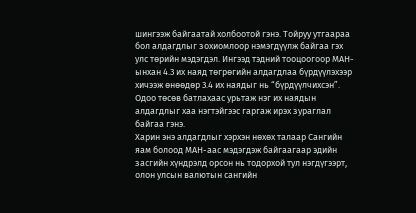шингээж байгаатай холбоотой гэнэ. Тойруу утгаараа бол алдагдлыг зохиомлоор нэмэгдүүлж байгаа гэх улс төрийн мэдэгдэл. Ингээд тэдний тооцоогоор МАН-ынхан 4.3 их наяд төгрөгийн алдагдлаа бүрдүүлэхээр хичээж өнөөдөр 3.4 их наядыг нь “бүрдүүлчихсэн”. Одоо төсөв батлахаас урьтаж нэг их наядын алдагдлыг хаа нэгтэйгээс гаргаж ирэх зураглал байгаа гэнэ.
Харин энэ алдагдлыг хэрхэн нөхөх талаар Сангийн яам болоод МАН-аас мэдэгдэж байгаагаар эдийн засгийн хүндрэлд орсон нь тодорхой тул нэгдүгээрт, олон улсын валютын сангийн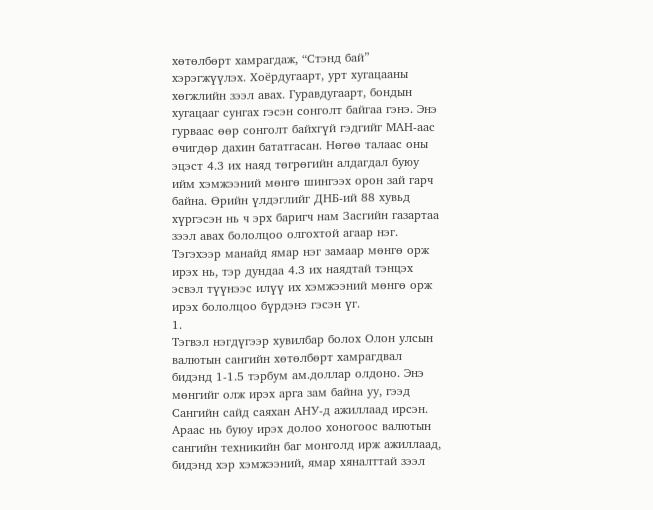хөтөлбөрт хамрагдаж, “Стэнд бай” хэрэгжүүлэх. Хоёрдугаарт, урт хугацааны хөгжлийн зээл авах. Гуравдугаарт, бондын хугацааг сунгах гэсэн сонголт байгаа гэнэ. Энэ гурваас өөр сонголт байхгүй гэдгийг МАН-аас өчигдөр дахин бататгасан. Нөгөө талаас оны эцэст 4.3 их наяд төгрөгийн алдагдал буюу ийм хэмжээний мөнгө шингээх орон зай гарч байна. Өрийн үлдэглийг ДНБ-ий 88 хувьд хүргэсэн нь ч эрх баригч нам Засгийн газартаа зээл авах бололцоо олгохтой агаар нэг. Тэгэхээр манайд ямар нэг замаар мөнгө орж ирэх нь, тэр дундаа 4.3 их наядтай тэнцэх эсвэл түүнээс илүү их хэмжээний мөнгө орж ирэх бололцоо бүрдэнэ гэсэн үг.
1.
Тэгвэл нэгдүгээр хувилбар болох Олон улсын валютын сангийн хөтөлбөрт хамрагдвал бидэнд 1-1.5 тэрбум ам.доллар олдоно. Энэ мөнгийг олж ирэх арга зам байна уу, гээд Сангийн сайд саяхан АНУ-д ажиллаад ирсэн. Араас нь буюу ирэх долоо хоногоос валютын сангийн техникийн баг монголд ирж ажиллаад, бидэнд хэр хэмжээний, ямар хяналттай зээл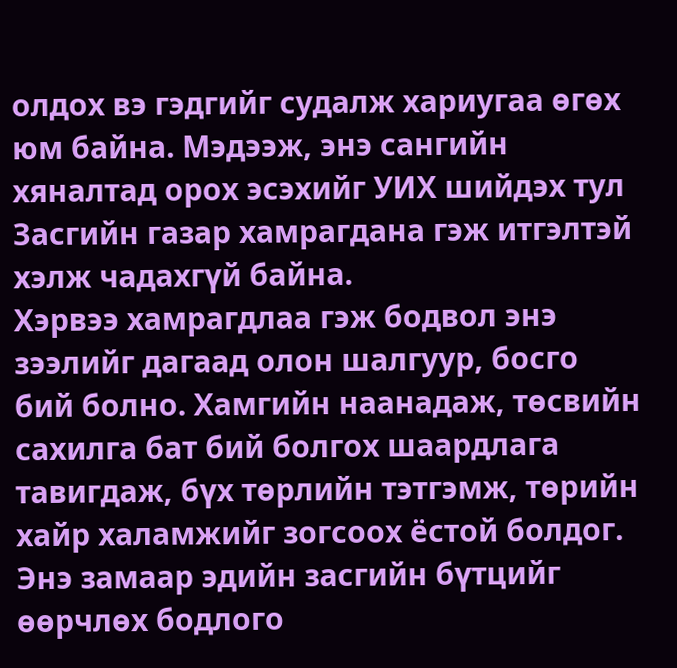олдох вэ гэдгийг судалж хариугаа өгөх юм байна. Мэдээж, энэ сангийн хяналтад орох эсэхийг УИХ шийдэх тул Засгийн газар хамрагдана гэж итгэлтэй хэлж чадахгүй байна.
Хэрвээ хамрагдлаа гэж бодвол энэ зээлийг дагаад олон шалгуур, босго бий болно. Хамгийн наанадаж, төсвийн сахилга бат бий болгох шаардлага тавигдаж, бүх төрлийн тэтгэмж, төрийн хайр халамжийг зогсоох ёстой болдог. Энэ замаар эдийн засгийн бүтцийг өөрчлөх бодлого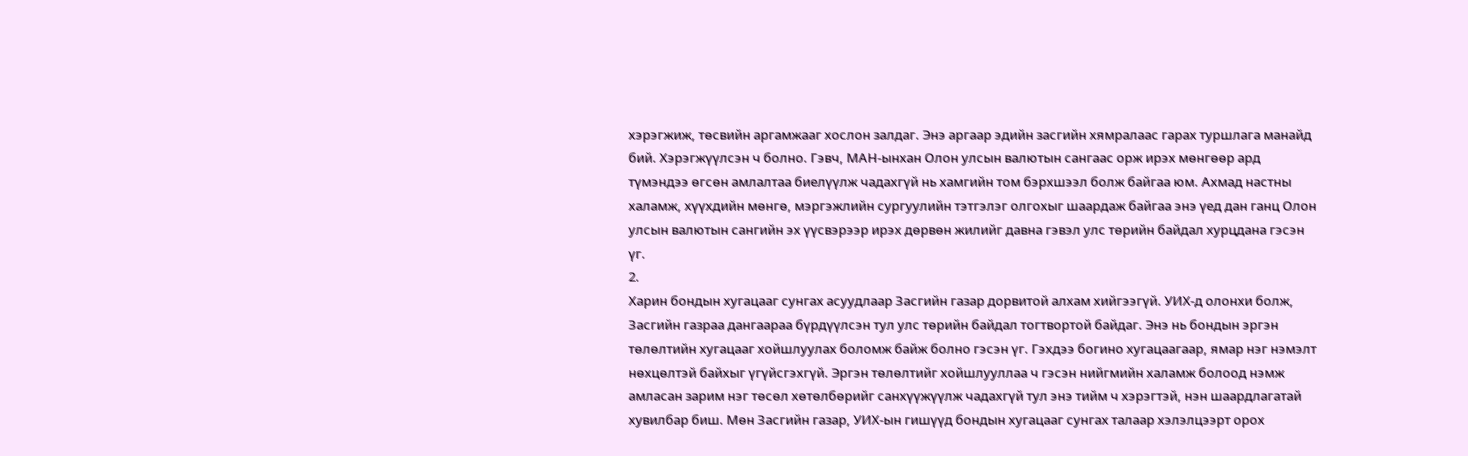хэрэгжиж, төсвийн аргамжааг хослон залдаг. Энэ аргаар эдийн засгийн хямралаас гарах туршлага манайд бий. Хэрэгжүүлсэн ч болно. Гэвч, МАН-ынхан Олон улсын валютын сангаас орж ирэх мөнгөөр ард түмэндээ өгсөн амлалтаа биелүүлж чадахгүй нь хамгийн том бэрхшээл болж байгаа юм. Ахмад настны халамж, хүүхдийн мөнгө, мэргэжлийн сургуулийн тэтгэлэг олгохыг шаардаж байгаа энэ үед дан ганц Олон улсын валютын сангийн эх үүсвэрээр ирэх дөрвөн жилийг давна гэвэл улс төрийн байдал хурцдана гэсэн үг.
2.
Харин бондын хугацааг сунгах асуудлаар Засгийн газар дорвитой алхам хийгээгүй. УИХ-д олонхи болж, Засгийн газраа дангаараа бүрдүүлсэн тул улс төрийн байдал тогтвортой байдаг. Энэ нь бондын эргэн төлөлтийн хугацааг хойшлуулах боломж байж болно гэсэн үг. Гэхдээ богино хугацаагаар, ямар нэг нэмэлт нөхцөлтэй байхыг үгүйсгэхгүй. Эргэн төлөлтийг хойшлууллаа ч гэсэн нийгмийн халамж болоод нэмж амласан зарим нэг төсөл хөтөлбөрийг санхүүжүүлж чадахгүй тул энэ тийм ч хэрэгтэй, нэн шаардлагатай хувилбар биш. Мөн Засгийн газар, УИХ-ын гишүүд бондын хугацааг сунгах талаар хэлэлцээрт орох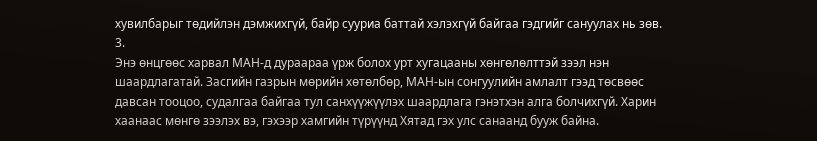хувилбарыг төдийлэн дэмжихгүй, байр сууриа баттай хэлэхгүй байгаа гэдгийг сануулах нь зөв.
3.
Энэ өнцгөөс харвал МАН-д дураараа үрж болох урт хугацааны хөнгөлөлттэй зээл нэн шаардлагатай. Засгийн газрын мөрийн хөтөлбөр, МАН-ын сонгуулийн амлалт гээд төсвөөс давсан тооцоо, судалгаа байгаа тул санхүүжүүлэх шаардлага гэнэтхэн алга болчихгүй. Харин хаанаас мөнгө зээлэх вэ, гэхээр хамгийн түрүүнд Хятад гэх улс санаанд бууж байна.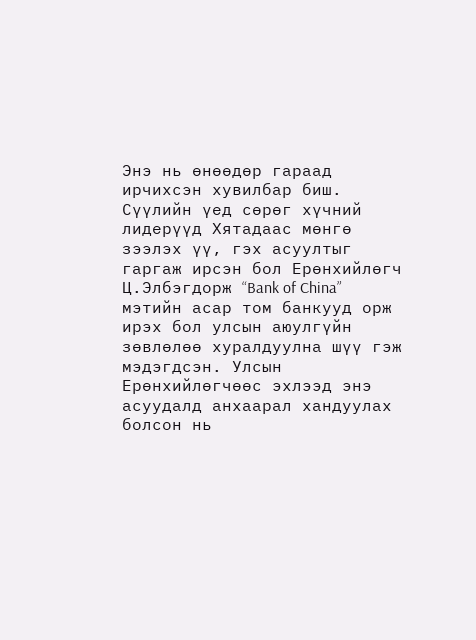Энэ нь өнөөдөр гараад ирчихсэн хувилбар биш. Сүүлийн үед сөрөг хүчний лидерүүд Хятадаас мөнгө зээлэх үү, гэх асуултыг гаргаж ирсэн бол Ерөнхийлөгч Ц.Элбэгдорж “Bank of China” мэтийн асар том банкууд орж ирэх бол улсын аюулгүйн зөвлөлөө хуралдуулна шүү гэж мэдэгдсэн. Улсын Ерөнхийлөгчөөс эхлээд энэ асуудалд анхаарал хандуулах болсон нь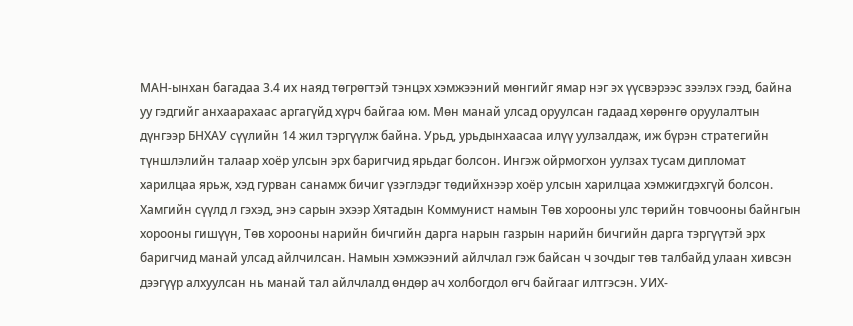МАН-ынхан багадаа 3.4 их наяд төгрөгтэй тэнцэх хэмжээний мөнгийг ямар нэг эх үүсвэрээс зээлэх гээд, байна уу гэдгийг анхаарахаас аргагүйд хүрч байгаа юм. Мөн манай улсад оруулсан гадаад хөрөнгө оруулалтын дүнгээр БНХАУ сүүлийн 14 жил тэргүүлж байна. Урьд, урьдынхаасаа илүү уулзалдаж, иж бүрэн стратегийн түншлэлийн талаар хоёр улсын эрх баригчид ярьдаг болсон. Ингэж ойрмогхон уулзах тусам дипломат харилцаа ярьж, хэд гурван санамж бичиг үзэглэдэг төдийхнээр хоёр улсын харилцаа хэмжигдэхгүй болсон.
Хамгийн сүүлд л гэхэд, энэ сарын эхээр Хятадын Коммунист намын Төв хорооны улс төрийн товчооны байнгын хорооны гишүүн, Төв хорооны нарийн бичгийн дарга нарын газрын нарийн бичгийн дарга тэргүүтэй эрх баригчид манай улсад айлчилсан. Намын хэмжээний айлчлал гэж байсан ч зочдыг төв талбайд улаан хивсэн дээгүүр алхуулсан нь манай тал айлчлалд өндөр ач холбогдол өгч байгааг илтгэсэн. УИХ-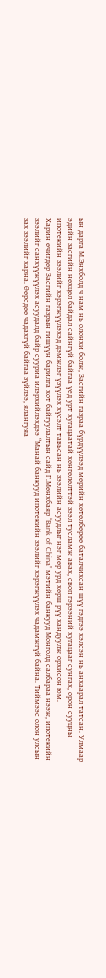ын дарга М.Энхболд ч нам нь олонхи болж, Засгийн газраа бүрдүүлээд мөрийн хөтөлбөрөө баталчихсан шүү гэдгээ хэлсэн нь анхаарал татсан. Улмаар эдийн засгийн нөхцөл байдал сайнгүй байгаа үед урт хугацаатай хөнгөлөлттэй зээл тусламж авах, своп гэрээний хугацааг сунгах, орон сууцны ипотекийн зээлийг хэрэгжүүлэхэд дэмжлэг үзүүлэх хүсэлт тавьсан нь зээлийн асуудлыг нэг мөр урд хөрш рүү хандуулж орхисон юм.
Харин өчигдөр Засгийн газрын гишүүн барилга хот байгуулалтын сайд Г.Мөнхбаяр “Bank of China” мэтийн банкууд Монголд салбараа нээж, ипотекийн зээлийг санхүүжүүлэх асуудалд байр сууриа илэрхийлэхдээ “Манай банкууд ипотекийн зээлийг хэрэгжүүлэх чадамжгүй байна. Тиймээс олон улсын зах зээлийг харна. Өөрсдөө чадахгүй байгаа зүйлээ, ялангуяа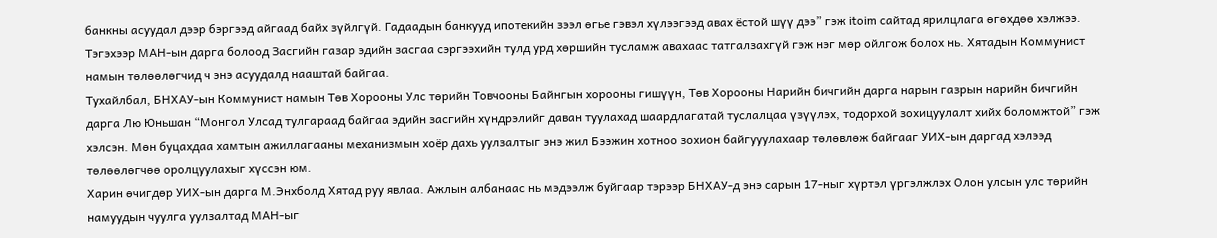банкны асуудал дээр бэргээд айгаад байх зүйлгүй. Гадаадын банкууд ипотекийн зээл өгье гэвэл хүлээгээд авах ёстой шүү дээ” гэж itoim сайтад ярилцлага өгөхдөө хэлжээ. Тэгэхээр МАН-ын дарга болоод Засгийн газар эдийн засгаа сэргээхийн тулд урд хөршийн тусламж авахаас татгалзахгүй гэж нэг мөр ойлгож болох нь. Хятадын Коммунист намын төлөөлөгчид ч энэ асуудалд нааштай байгаа.
Тухайлбал, БНХАУ-ын Коммунист намын Төв Хорооны Улс төрийн Товчооны Байнгын хорооны гишүүн, Төв Хорооны Нарийн бичгийн дарга нарын газрын нарийн бичгийн дарга Лю Юньшан “Монгол Улсад тулгараад байгаа эдийн засгийн хүндрэлийг даван туулахад шаардлагатай туслалцаа үзүүлэх, тодорхой зохицуулалт хийх боломжтой” гэж хэлсэн. Мөн буцахдаа хамтын ажиллагааны механизмын хоёр дахь уулзалтыг энэ жил Бээжин хотноо зохион байгууулахаар төлөвлөж байгааг УИХ-ын даргад хэлээд төлөөлөгчөө оролцуулахыг хүссэн юм.
Харин өчигдөр УИХ-ын дарга М.Энхболд Хятад руу явлаа. Ажлын албанаас нь мэдээлж буйгаар тэрээр БНХАУ-д энэ сарын 17-ныг хүртэл үргэлжлэх Олон улсын улс төрийн намуудын чуулга уулзалтад МАН-ыг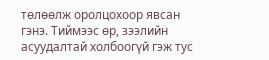төлөөлж оролцохоор явсан гэнэ. Тиймээс өр, зээлийн асуудалтай холбоогүй гэж тус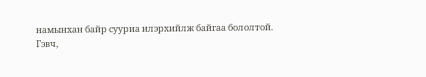намынхан байр сууриа илэрхийлж байгаа бололтой.
Гэвч,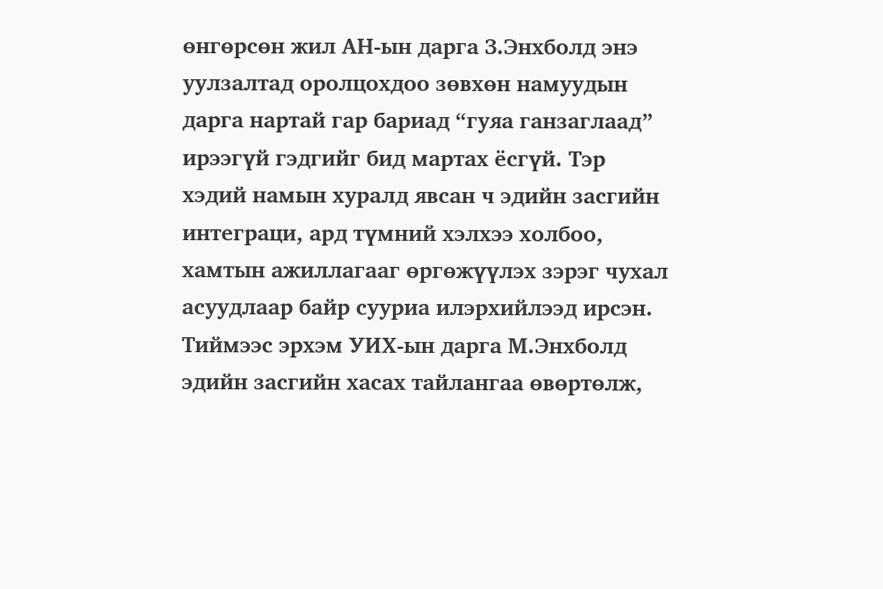өнгөрсөн жил АН-ын дарга З.Энхболд энэ уулзалтад оролцохдоо зөвхөн намуудын дарга нартай гар бариад “гуяа ганзаглаад” ирээгүй гэдгийг бид мартах ёсгүй. Тэр хэдий намын хуралд явсан ч эдийн засгийн интеграци, ард түмний хэлхээ холбоо, хамтын ажиллагааг өргөжүүлэх зэрэг чухал асуудлаар байр сууриа илэрхийлээд ирсэн. Тиймээс эрхэм УИХ-ын дарга М.Энхболд эдийн засгийн хасах тайлангаа өвөртөлж,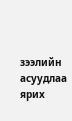зээлийн асуудлаа ярих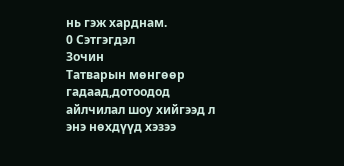нь гэж харднам.
0 Сэтгэгдэл
Зочин
Татварын мөнгөөр гадаад,дотоодод айлчилал шоу хийгээд л энэ нөхдүүд хэзээ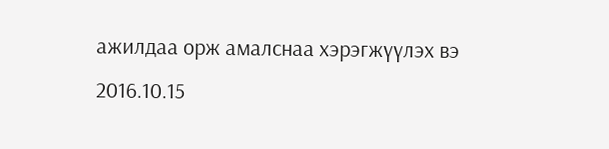ажилдаа орж амалснаа хэрэгжүүлэх вэ
2016.10.15